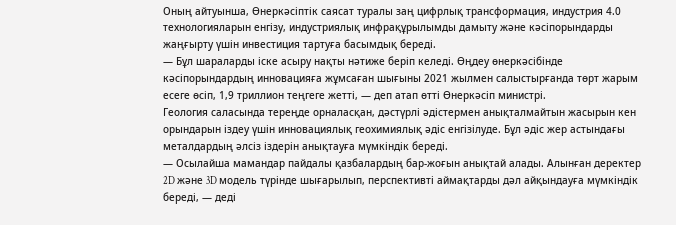Оның айтуынша, Өнеркәсіптік саясат туралы заң цифрлық трансформация, индустрия 4.0 технологияларын енгізу, индустриялық инфрақұрылымды дамыту және кәсіпорындарды жаңғырту үшін инвестиция тартуға басымдық береді.
— Бұл шараларды іске асыру нақты нәтиже беріп келеді. Өңдеу өнеркәсібінде кәсіпорындардың инновацияға жұмсаған шығыны 2021 жылмен салыстырғанда төрт жарым есеге өсіп, 1,9 триллион теңгеге жетті, — деп атап өтті Өнеркәсіп министрі.
Геология саласында тереңде орналасқан, дәстүрлі әдістермен анықталмайтын жасырын кен орындарын іздеу үшін инновациялық геохимиялық әдіс енгізілуде. Бұл әдіс жер астындағы металдардың әлсіз іздерін анықтауға мүмкіндік береді.
— Осылайша мамандар пайдалы қазбалардың бар-жоғын анықтай алады. Алынған деректер 2D және 3D модель түрінде шығарылып, перспективті аймақтарды дәл айқындауға мүмкіндік береді, — деді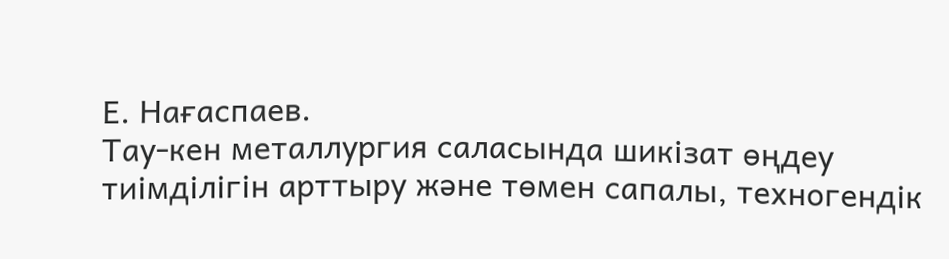Е. Нағаспаев.
Тау-кен металлургия саласында шикізат өңдеу тиімділігін арттыру және төмен сапалы, техногендік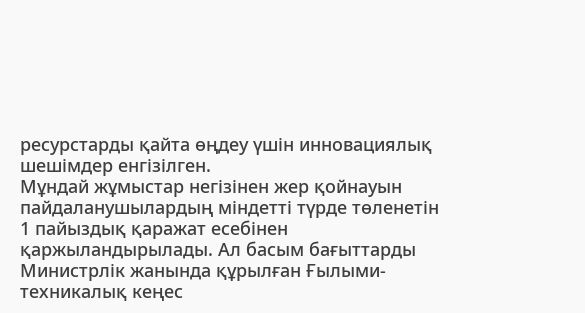ресурстарды қайта өңдеу үшін инновациялық шешімдер енгізілген.
Мұндай жұмыстар негізінен жер қойнауын пайдаланушылардың міндетті түрде төленетін 1 пайыздық қаражат есебінен қаржыландырылады. Ал басым бағыттарды Министрлік жанында құрылған Ғылыми-техникалық кеңес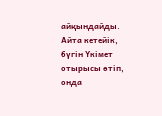айқындайды.
Айта кетейік, бүгін Үкімет отырысы өтіп, онда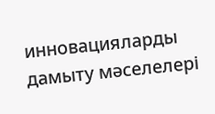инновацияларды дамыту мәселелері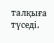талқыға түседі.